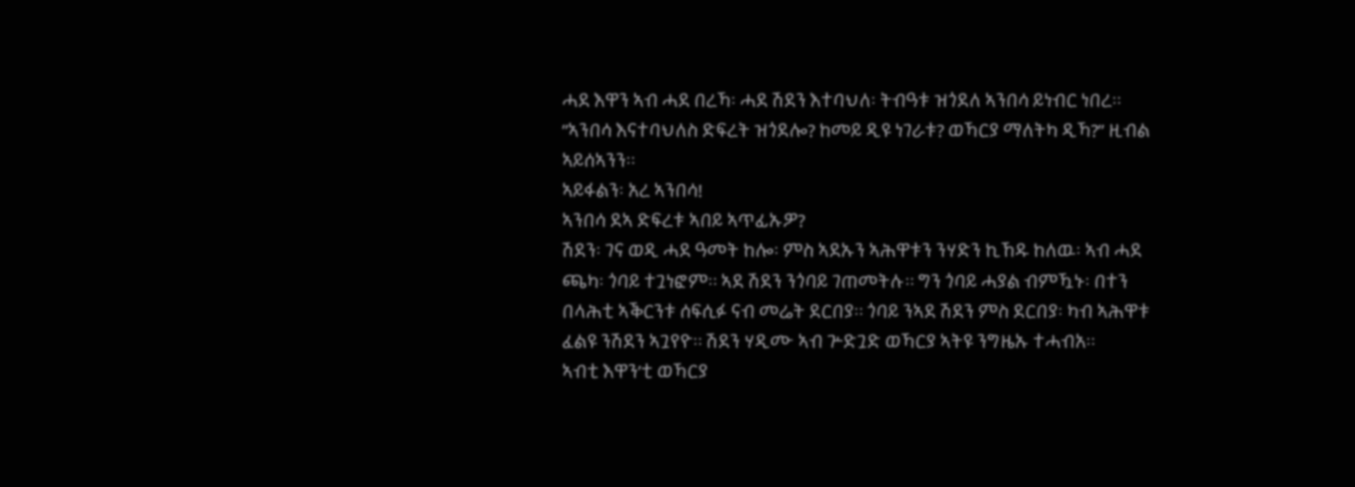ሓደ እዋን ኣብ ሓደ በረኻ፡ ሓደ ሽደን እተባህለ፡ ትብዓቱ ዝጎደለ ኣንበሳ ይነብር ነበረ። ”ኣንበሳ እናተባህለስ ድፍረት ዝጎደሎ? ከመይ ዲዩ ነገራቱ? ወኻርያ ማለትካ ዲኻ?” ዚብል ኣይሰኣንን።
ኣይፋልን፡ አረ ኣንበሳ!
ኣንበሳ ደኣ ድፍረቱ ኣበይ ኣጥፊኡዎ?
ሽደን፡ ገና ወዲ ሓደ ዓመት ከሎ፡ ምስ ኣደኡን ኣሕዋቱን ንሃድን ኪኸዱ ከለዉ፡ ኣብ ሓደ ጫካ፡ ጎባይ ተጓነፎም። ኣደ ሽደን ንጎባይ ገጠመትሉ። ግን ጎባይ ሓያል ብምዃኑ፡ በተን በላሕቲ ኣቕርንቱ ሰፍሲፉ ናብ መሬት ደርበያ። ጎባይ ንኣደ ሽደን ምስ ደርበያ፡ ካብ ኣሕዋቱ ፈልዩ ንሽደን ኣጓየዮ። ሽደን ሃዲሙ ኣብ ጕድጓድ ወኻርያ ኣትዩ ንግዜኡ ተሓብአ።
ኣብቲ እዋን’ቲ ወኻርያ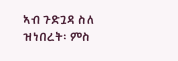ኣብ ጉድጓዳ ስለ ዝነበረት፡ ምስ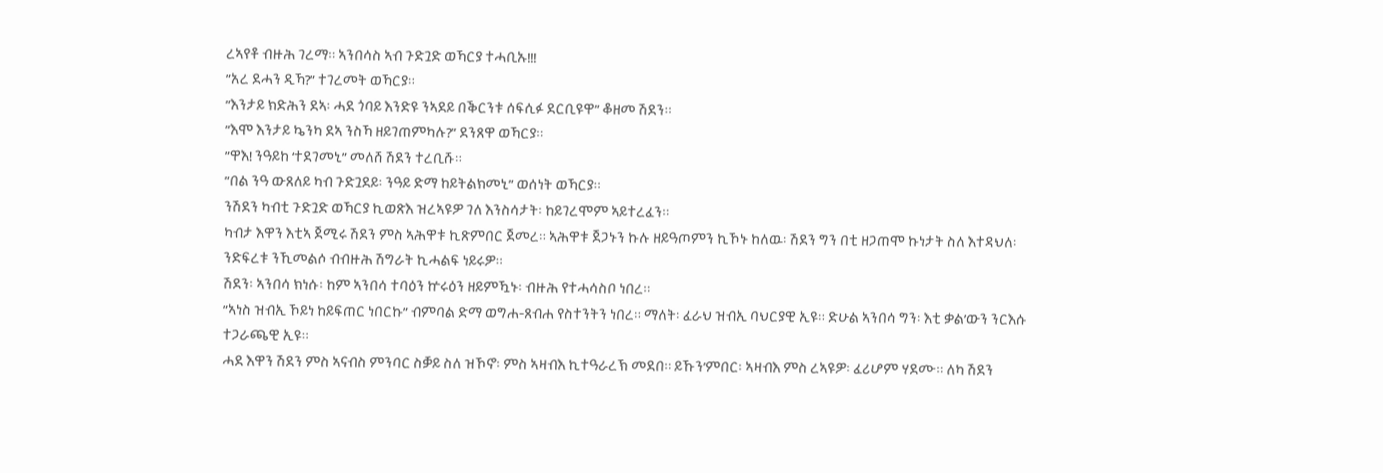ረኣየቶ ብዙሕ ገረማ። ኣንበሳስ ኣብ ጉድጓድ ወኻርያ ተሓቢኡ!!!
”አረ ደሓን ዲኻ?” ተገረመት ወኻርያ።
”እንታይ ክድሕን ደኣ፡ ሓደ ጎባይ እንድዩ ንኣደይ በቕርንቱ ሰፍሲፉ ደርቢዩዋ” ቆዘመ ሽደን።
”እሞ እንታይ ኴንካ ደኣ ንስኻ ዘይገጠምካሉ?” ደንጸዋ ወኻርያ።
”ዋእ! ንዓይከ ‘ተደገመኒ” መለሸ ሽደን ተረቢሹ።
”በል ንዓ ውጸለይ ካብ ጉድጓደይ፡ ንዓይ ድማ ከይትልክመኒ” ወሰነት ወኻርያ።
ንሽደን ካብቲ ጉድጓድ ወኻርያ ኪወጽእ ዝረኣዩዎ ገለ እንስሳታት፡ ከይገረሞም ኣይተረፈን።
ካብታ እዋን እቲኣ ጀሚሩ ሽደን ምስ ኣሕዋቱ ኪጽምበር ጀመረ። ኣሕዋቱ ጀጋኑን ኩሉ ዘይዓጦምን ኪኾኑ ከለዉ፡ ሽደን ግን በቲ ዘጋጠሞ ኩነታት ስለ እተዳህለ፡ ንድፍረቱ ንኺመልሶ ብብዙሕ ሽግራት ኪሓልፍ ነይሩዎ።
ሽደን፡ ኣንበሳ ክነሱ፡ ከም ኣንበሳ ተባዕን ኵሩዕን ዘይምዃኑ፡ ብዙሕ የተሓሳስቦ ነበረ።
”ኣነስ ዝብኢ ኾይነ ከይፍጠር ነበርኩ” ብምባል ድማ ወግሐ-ጸብሐ የስተንትን ነበረ። ማለት፡ ፈራህ ዝብኢ ባህርያዊ ኢዩ። ድሁል ኣንበሳ ግን፡ እቲ ቃል’ውን ንርእሱ ተጋራጫዊ ኢዩ።
ሓደ እዋን ሽደን ምስ ኣናብስ ምንባር ስቓይ ስለ ዝኾኖ፡ ምስ ኣዛብእ ኪተዓራረኽ መደበ። ይኹን’ምበር፡ ኣዛብእ ምስ ረኣዩዎ፡ ፈሪሆም ሃደሙ። ለካ ሽደን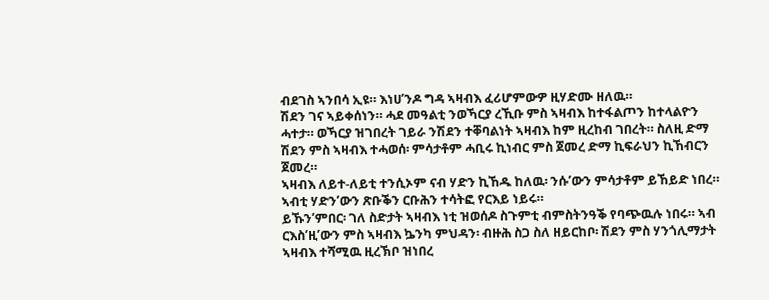ብደገስ ኣንበሳ ኢዩ። እነሀ’ንዶ ግዳ ኣዛብእ ፈሪሆምውዎ ዚሃድሙ ዘለዉ።
ሽደን ገና ኣይቀሰነን። ሓደ መዓልቲ ንወኻርያ ረኺቡ ምስ ኣዛብእ ከተፋልጦን ከተላልዮን ሓተታ። ወኻርያ ዝገበረት ገይራ ንሽደን ተቐባልነት ኣዛብእ ከም ዚረከብ ገበረት። ስለዚ ድማ ሽደን ምስ ኣዛብእ ተሓወሰ፡ ምሳታቶም ሓቢሩ ኪነብር ምስ ጀመረ ድማ ኪፍራህን ኪኸብርን ጀመረ።
ኣዛብእ ለይተ-ለይቲ ተንሲኦም ናብ ሃድን ኪኸዱ ከለዉ፡ ንሱ’ውን ምሳታቶም ይኸይድ ነበረ። ኣብቲ ሃድን’ውን ጽቡቕን ርቡሕን ተሳትፎ የርእይ ነይሩ።
ይኹን’ምበር፡ ገለ ስድታት ኣዛብእ ነቲ ዝወሰዶ ስጉምቲ ብምስትንዓቕ የባጭዉሉ ነበሩ። ኣብ ርእስ’ዚ’ውን ምስ ኣዛብእ ኴንካ ምህዳን፡ ብዙሕ ስጋ ስለ ዘይርከቦ፡ ሽደን ምስ ሃንጎሊማታት ኣዛብእ ተሻሚዉ ዚረኽቦ ዝነበረ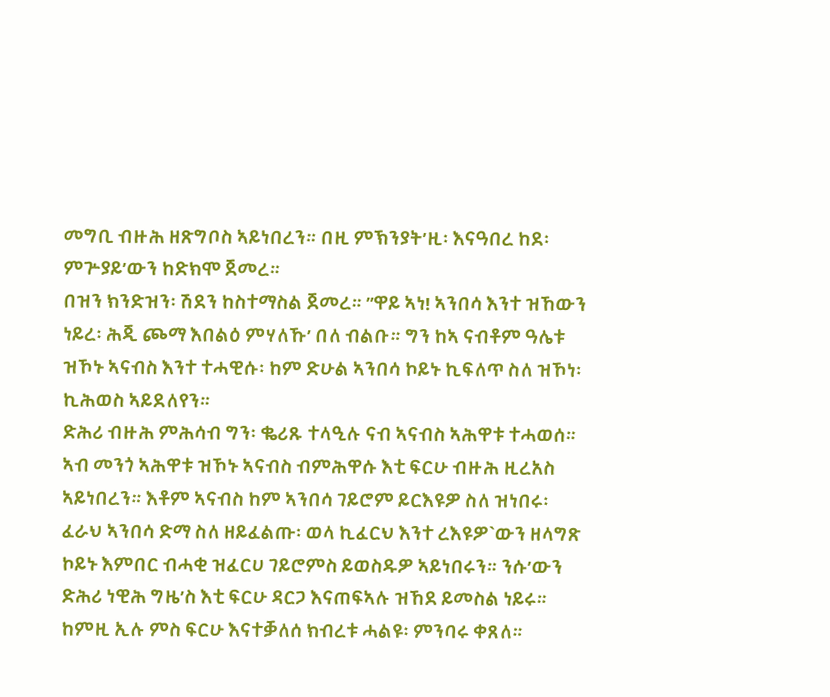መግቢ ብዙሕ ዘጽግቦስ ኣይነበረን። በዚ ምኽንያት’ዚ፡ እናዓበረ ከደ፡ ምጕያይ’ውን ከድክሞ ጀመረ።
በዝን ክንድዝን፡ ሽደን ከስተማስል ጀመረ። ”ዋይ ኣነ! ኣንበሳ እንተ ዝኸውን ነይረ፡ ሕጂ ጮማ እበልዕ ምሃለኹ’ በለ ብልቡ። ግን ከኣ ናብቶም ዓሌቱ ዝኾኑ ኣናብስ እንተ ተሓዊሱ፡ ከም ድሁል ኣንበሳ ኮይኑ ኪፍለጥ ስለ ዝኾነ፡ ኪሕወስ ኣይደለየን።
ድሕሪ ብዙሕ ምሕሳብ ግን፡ ቈሪጹ ተላዒሉ ናብ ኣናብስ ኣሕዋቱ ተሓወሰ። ኣብ መንጎ ኣሕዋቱ ዝኾኑ ኣናብስ ብምሕዋሱ እቲ ፍርሁ ብዙሕ ዚረአስ ኣይነበረን። እቶም ኣናብስ ከም ኣንበሳ ገይሮም ይርእዩዎ ስለ ዝነበሩ፡ ፈራህ ኣንበሳ ድማ ስለ ዘይፈልጡ፡ ወላ ኪፈርህ እንተ ረእዩዎ`ውን ዘላግጽ ኮይኑ እምበር ብሓቂ ዝፈርሀ ገይሮምስ ይወስዱዎ ኣይነበሩን። ንሱ’ውን ድሕሪ ነዊሕ ግዜ’ስ እቲ ፍርሁ ዳርጋ እናጠፍኣሉ ዝኸደ ይመስል ነይሩ።
ከምዚ ኢሉ ምስ ፍርሁ እናተቓለሰ ክብረቱ ሓልዩ፡ ምንባሩ ቀጸለ።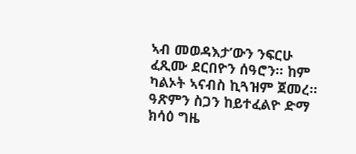ኣብ መወዳእታ’ውን ንፍርሁ ፈጺሙ ደርበዮን ሰዓሮን። ከም ካልኦት ኣናብስ ኪጓዝም ጀመረ። ዓጽምን ስጋን ከይተፈልዮ ድማ ክሳዕ ግዜ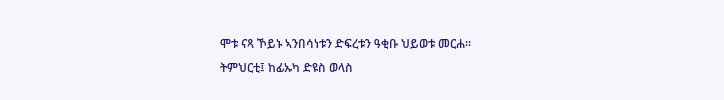ሞቱ ናጻ ኾይኑ ኣንበሳነቱን ድፍረቱን ዓቂቡ ህይወቱ መርሐ።
ትምህርቲ፤ ከፊኡካ ድዩስ ወላስ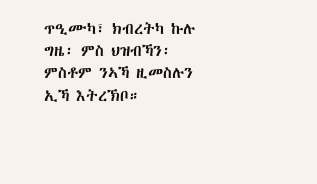ጥዒሙካ፣ ክብረትካ ኩሉ ግዜ፡ ምስ ህዝብኻን፡ ምስቶም ንኣኻ ዚመስሉን ኢኻ እትረኽቦ።